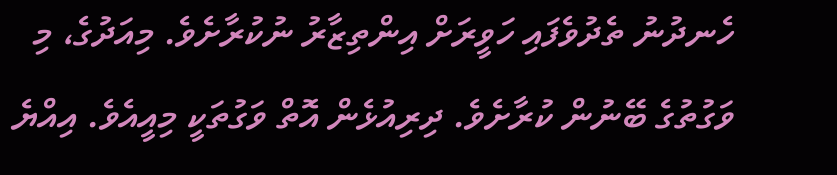ހެނދުނު ތެދުވެފައި ހަވީރަށް އިންތިޒާރު ނުކުރާށެވެ. މިއަދުގެ، މި ވަގުތުގެ ބޭނުން ކުރާށެވެ. ދިރިއުޅެން އޮތް ވަގުތަކީ މިއީއެވެ. އިއްޔެ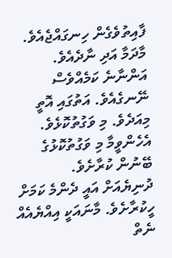ފާއިތުވެގެން ހިނގައްޖެއެވެ. މާދަމާ އަދި ނާދެއެވެ. އަންނާނެ ކަމެއްވެސް ނޭނގެއެވެ. އަތުގައި އޮތީ މިއަދެވެ. މި ވަގުތުކޮޅެވެ. އެހެންވީމާ މި ވަގުތުކޮޅުގެ ބޭނުން ކުރާށެވެ.
ދުނިޔެއަށް އައީ ދެންމެ ކަމަށް ހީކުރާށެވެ. މާނައަކީ އިއްޔެއެއް ނެތް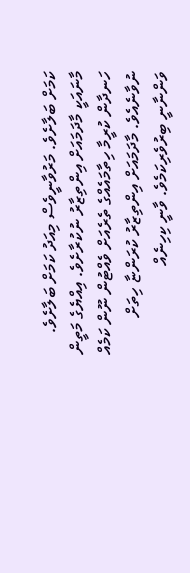ކަމަށް ބަލާށެވެ. މަރުވާނީވެސް މިއަދު ކަމަށް ބަލާށެވެ. މާނައަކީ މާދަމައަށް އިންތިޒާރު ނުކުރާށެވެ. އިއްޔެގެ މަތީން ހަނދާން ކުރީމާ ހިތާމައެއްގެ ތެރެއަށް ވެއްޓުން ނޫން ކަމެއް ނުވާނެއެވެ. މާދަމައަށް އިންތިޒާރު ކުރަންޏާ ހިތަށް ވަންނާނީ ބިރުވެރިކަމެވެ. ވާނީ ކިހިނެއް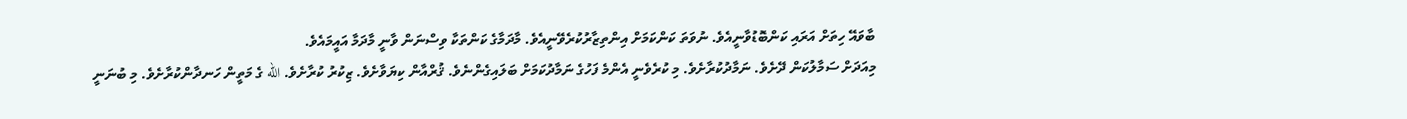ބާވައޭ ހިތަށް އަރައި ކަންބޮޑުވާނީއެވެ. ނުވަތަ ކަންކަމަށް އިންތިޒާރުކުރެވޭނީއެވެ. މާދަމާގެ ކަންތަކާ ވިސްނަން ވާނީ މާދަމާ އައީމައެވެ.
މިއަދަށް ސަމާލުކަން ދޭށެވެ. ނަމާދުކުރާށެވެ. މި ކުރެވެނީ އެންމެ ފަހުގެ ނަމާދުކަމަށް ބަލައިގެންނެވެ. ޤުރްއާން ކިޔަވާށެވެ. ޒިކުރު ކުރާށެވެ. الله ގެ މަތީން ހަނދާންކުރާށެވެ. މި ބުނަނީ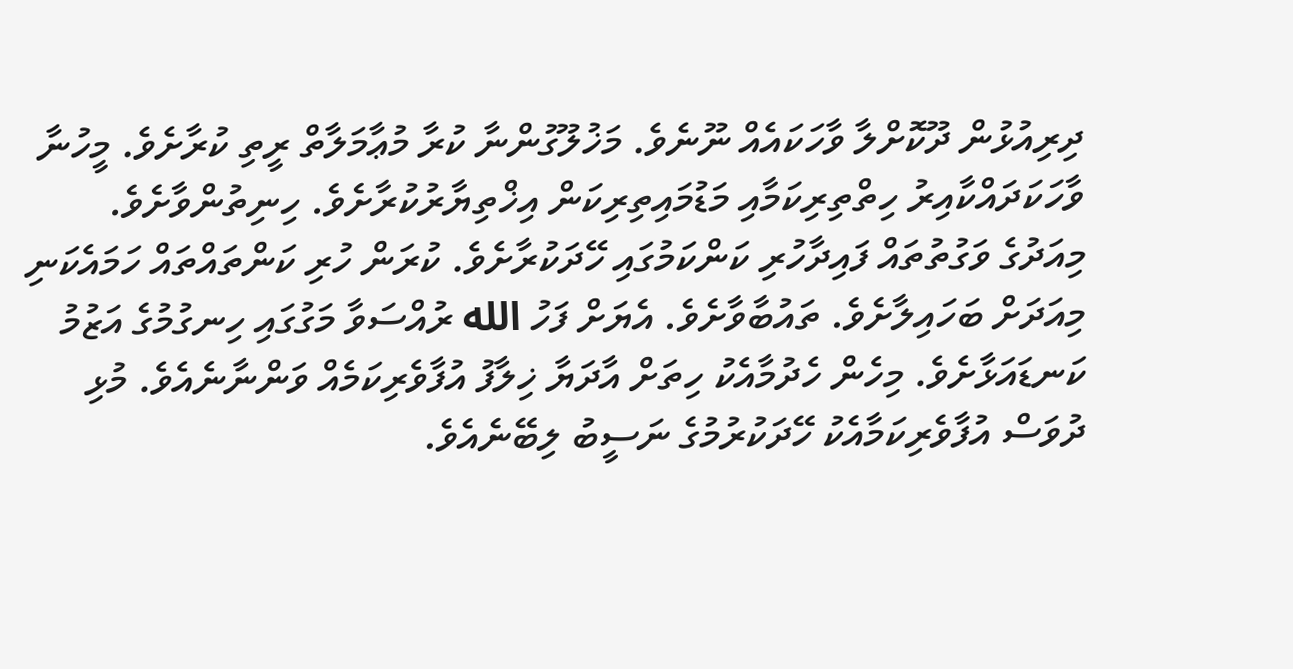ދިރިއުޅުން ދޫކޮށްލާ ވާހަކައެއް ނޫނެވެ. މަޚުލޫގުންނާ ކުރާ މުޢާމަލާތް ރީތި ކުރާށެވެ. މީހުނާ ވާހަކަދައްކާއިރު ހިތްތިރިކަމާއި މަޑުމައިތިރިކަން އިޚްތިޔާރުކުރާށެވެ. ހިނިތުންވާށެވެ.
މިއަދުގެ ވަގުތުތައް ފައިދާހުރި ކަންކަމުގައި ހޭދަކުރާށެވެ. ކުރަން ހުރި ކަންތައްތައް ހަމައެކަނި މިއަދަށް ބަހައިލާށެވެ. ތައުބާވާށެވެ. އެޔަށް ފަހު الله ރުއްސަވާ މަގުގައި ހިނގުމުގެ އަޒުމު ކަނޑައަޅާށެވެ. މިހެން ހެދުމާއެކު ހިތަށް އާދަޔާ ޚިލާފު އުފާވެރިކަމެއް ވަންނާނެއެވެ. މުޅި ދުވަސް އުފާވެރިކަމާއެކު ހޭދަކުރުމުގެ ނަސީބު ލިބޭނެއެވެ.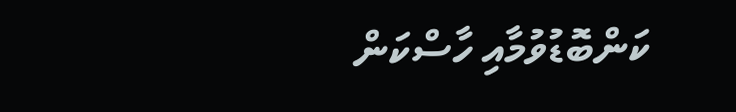ކަންބޮޑުވުމާއި ހާސްކަން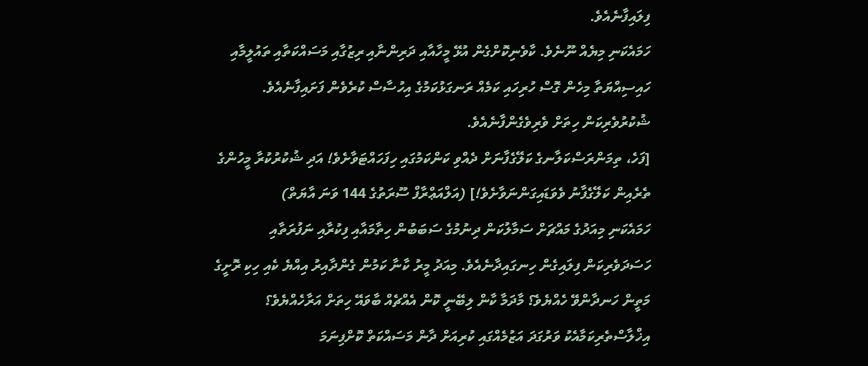ފިލައިފާނެއެވެ.
ހަމައެކަނި މިޔެއް ނޫނެވެ. ކާވެނިކޮށްގެން އުޅޭ މީހާއާއި ދަރިންނާއި ރިޒުގާއި މަސައްކަތާއި ތައުލީމާއި ހައިސިއްޔަތާ މިހެން ގޮސް ހުރިހައި ކަމެއް ރަނގަޅުކަމުގެ އިހުސާސް ކުރެވެން ފަށައިފާނެއެވެ. ޝުކުރުވެރިކަން ހިތަށް ވެރިވެގެންފާނެއެވެ.
[ފަހެ، ތިމަންރަސްކަލާނގެ ކަލޭގެފާނަށް ދެއްވި ކަންކަމުގައި ހިފަހައްޓަވާށެވެ! އަދި ޝުކުރުކުރާ މީހުންގެ ތެރެއިން ކަލޭގެފާނު ވެވަޑައިގަންނަވާށެވެ!] (އަލްއަޢްރާފް ސޫރަތުގެ 144 ވަނަ އާޔަތް)
ހަމައެކަނި މިއަދުގެ މައްޗަށް ސަމާލުކަން ދިނުމުގެ ސަބަބުން ހިތާމައާއި ފިކުރާއި ނަފުރަތާއި ހަސަދަވެރިކަން ފިލައިގެން ހިނގައިދާނެއެވެ. މިއަދު މީރު ކާނާ ކަމުން ގެންދާއިރު އިއްޔެ ކެއި ހިކި ރޮށީގެ މަތީން ހަނދާންވޭ ހެއްޔެވެ؟ މާދަމާ ކާން ލިބޭނީ ކޮން އެއްޗެއް ބާވައޭ ހިތަށް އަރާހެއްޔެވެ؟
އިޚްލާސްތެރިކަމާއެކު ވަރުގަދަ އަޒުމެއްގައި ކުރިއަށް ދާން މަސައްކަތް ކޮށްފިނަމަ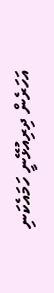އަހަރެން ދިރިއުޅޭނީ ހަމައެކަނި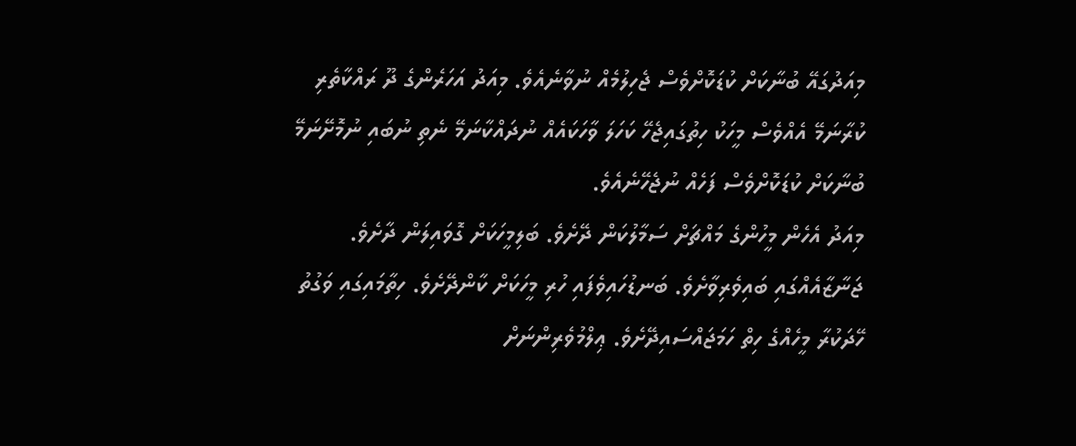މިއަދުގައޭ ބުނާކަށް ކުޑަކޮށްވެސް ޖެހިލުމެއް ނުވާނެއެވެ. މިއަދު އަހަރެންގެ ދޫ ރައްކާތެރި ކުރާނަމޭ އެއްވެސް މީހަކު ހިތުގައިޖެހޭ ކަހަލަ ވާހަކައެއް ނުދައްކާނަމޭ ނެތި ނުބައި ނުމޮށޭނަމޭ ބުނާކަށް ކުޑަކޮށްވެސް ފަހެއް ނުޖެހޭނެއެވެ.
މިއަދު އެހެން މީހުންގެ މައްޗަށް ސަމާލުކަން ދޭށެވެ. ބަލިމީހަކަށް ގޮވައިލަން ދާށެވެ. ޖަނާޒާއެއްގައި ބައިވެރިވާށެވެ. ބަނޑުހައިވެފައި ހުރި މީހަކަށް ކާންދޭށެވެ. ހިތާމައިގައި ވަގުތު ހޭދަކުރާ މީހެއްގެ ހިތް ހަމަޖައްސައިދޭށެވެ. ޢިލްމުވެރިންނަށް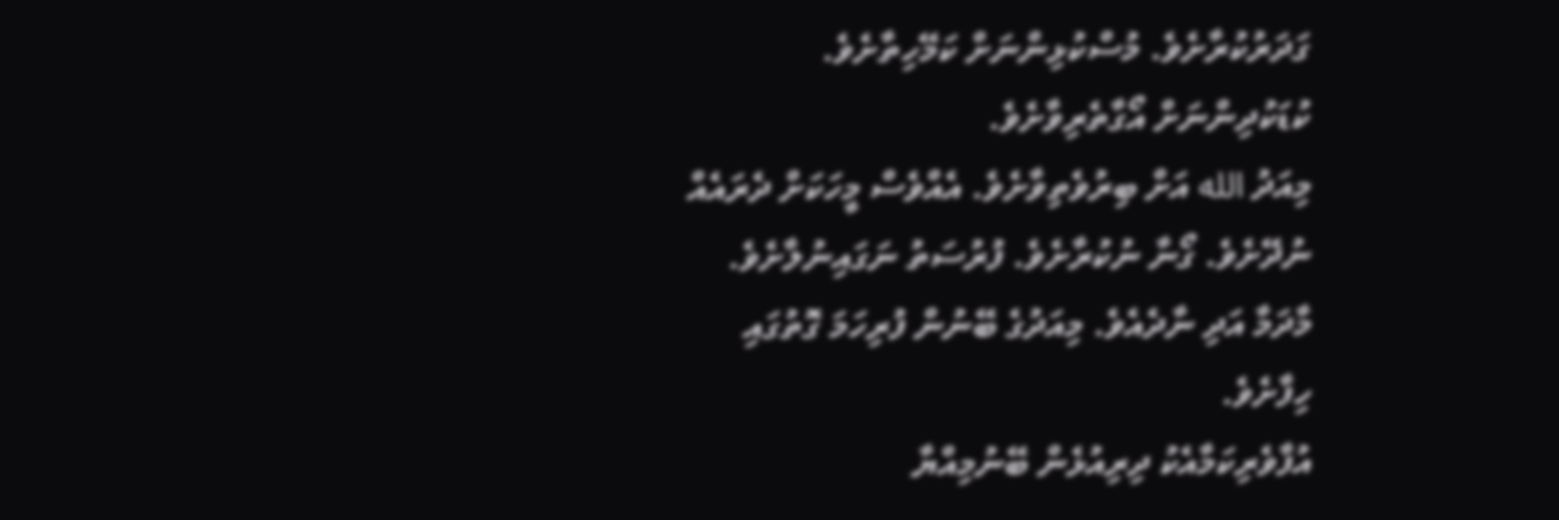ގަދަރުކުރާށެވެ. މުސްކުޅިންނަށް ކަމޭހިތާށެވެ. ކުޑަކުދިންނަށް އޯގާތެރިވާށެވެ.
މިއަދު الله އަށް ބިރުވެތިވާށެވެ. އެއްވެސް މީހަކަށް ދެރައެއް ނުދޭށެވެ. ގޯނާ ނުކުރާށެވެ. ފުރުސަތު ނަގައިނުލާށެވެ. މާދަމާ އަދި ނާދެއެވެ. މިއަދުގެ ބޭނުން ފުރިހަމަ ގޮތުގައި ހިފާށެވެ.
އުފާވެރިކަމާއެކު ދިރިއުޅެން ބޭނުމިއްޔާ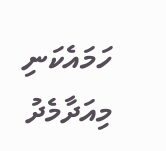ހަމައެކަނި މިއަދާމެދު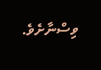ވިސްނާށެވެ.